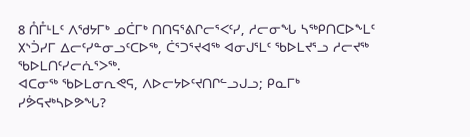8 ᑍᒤᒻᒪᑦ ᐱᖁᔭᒥᒃ ᓄᑖᒥᒃ ᑎᑎᕋᕐᕕᒋᓕᕐᐸᑦᓯ, ᓱᓕᓂᖓ ᓴᖅᑭᑎᑕᐅᖕᒪᑦ ᙭ᔅᑑᓯᒥ ᐃᓕᑦᓯᓐᓂᓗᑦᑕᐅᖅ, ᑖᕐᑐᕐᔪᐊᖅ ᐊᓂᒍᕐᒪᑦ ᖃᐅᒪᔪᕐᓗ ᓱᓕᔪᖅ ᖃᐅᒪᑎᑦᓯᓕᕇᕐᐳᖅ.
ᐊᑕᓂᖅ ᖃᐅᒪᓂᕆᕙᕋ, ᐱᐅᓕᔭᐅᑦᔪᑎᒋᓪᓗᒍᓗ; ᑭᓇᒥᒃ ᓯᕘᕋᔪᒃᓴᐅᕗᖓ?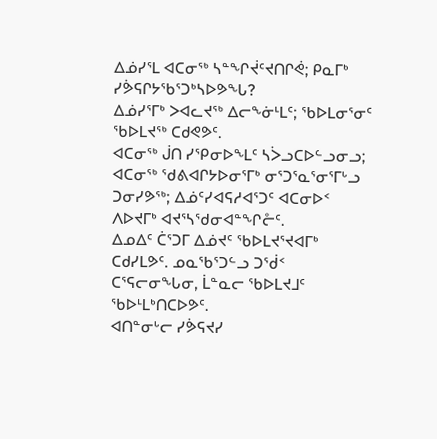ᐃᓅᓯᕐᒪ ᐊᑕᓂᖅ ᓴᓐᖏᔫᑦᔪᑎᒋᕚ; ᑭᓇᒥᒃ ᓯᕘᕋᒋᔭᖃᕐᑐᒃᓴᐅᕗᖓ?
ᐃᓅᓯᕐᒥᒃ ᐳᐊᓚᔪᖅ ᐃᓕᖕᓃᒻᒪᑦ; ᖃᐅᒪᓂᕐᓂᑦ ᖃᐅᒪᔪᖅ ᑕᑯᕙᕗᑦ.
ᐊᑕᓂᖅ ᒎᑎ ᓯᕿᓂᐅᖕᒪᑦ ᓴᐴᓗᑕᐅᓪᓗᓂᓗ; ᐊᑕᓂᖅ ᖁᕕᐊᒋᔭᐅᓂᕐᒥᒃ ᓂᕐᑐᕐᓇᕐᓂᕐᒥᒡᓗ ᑐᓂᓯᕗᖅ; ᐃᓅᑦᓯᐊᕋᓱᐊᕐᑐᑦ ᐊᑕᓂᐅᑉ ᐱᐅᔪᒥᒃ ᐊᔪᕐᓴᖁᓂᐊᓐᖏᓔᑦ.
ᐃᓄᐃᑦ ᑖᕐᑐᒥ ᐃᓅᔪᑦ ᖃᐅᒪᔪᕐᔪᐊᒥᒃ ᑕᑯᓯᒪᕗᑦ. ᓄᓇᖃᕐᑐᓪᓗ ᑐᖂᑉ ᑕᕐᕋᓕᓂᖓᓂ, ᒫᓐᓇᓕ ᖃᐅᒪᔪᒧᑦ ᖃᐅᒻᒪᒃᑎᑕᐅᕗᑦ.
ᐊᑎᓐᓂᒡᓕ ᓯᕘᕋᔪᓯ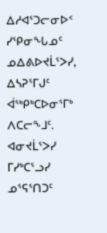ᐃᓱᐊᕐᑐᓕᓂᐅᑉ ᓯᕿᓂᖓᓄᑦ ᓄᐃᕕᐅᔪᒫᕐᐳᓯ, ᐃᓴᕈᕐᒥᒍᑦ ᐋᖅᑭᒃᑕᐅᓂᕐᒥᒃ ᐱᑕᓕᖕᒧᑦ. ᐊᓂᔪᒫᕐᐳᓯ ᒥᓯᒃᑕᕐᓗᓯ ᓄᕐᕋᕐᑎᑐᑦ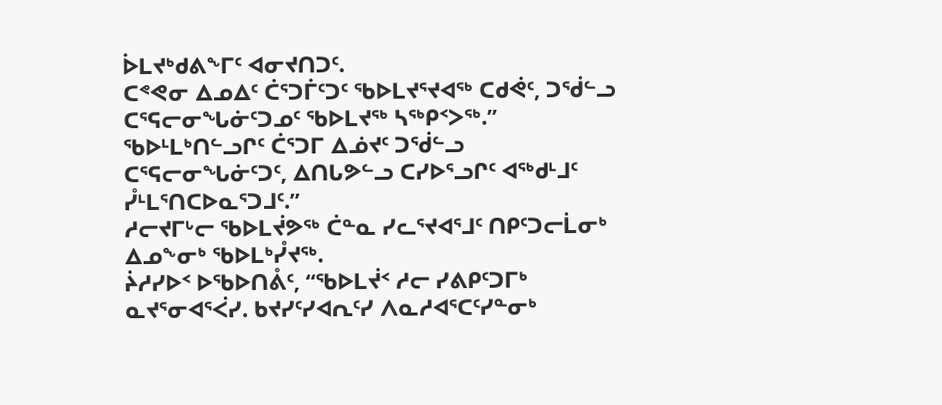ᐆᒪᔪᒃᑯᕕᖕᒥᑦ ᐊᓂᔪᑎᑐᑦ.
ᑕᕝᕙᓂ ᐃᓄᐃᑦ ᑖᕐᑐᒦᑦᑐᑦ ᖃᐅᒪᔪᕐᔪᐊᖅ ᑕᑯᕚᑦ, ᑐᖂᓪᓗ ᑕᕐᕋᓕᓂᖓᓃᑦᑐᓄᑦ ᖃᐅᒪᔪᖅ ᓴᖅᑭᑉᐳᖅ.”
ᖃᐅᒻᒪᒃᑎᓪᓗᒋᑦ ᑖᕐᑐᒥ ᐃᓅᔪᑦ ᑐᖂᓪᓗ ᑕᕐᕋᓕᓂᖓᓃᑦᑐᑦ, ᐃᑎᒐᕗᓪᓗ ᑕᓯᐅᕐᓗᒋᑦ ᐊᖅᑯᒻᒧᑦ ᓮᒻᒪᕐᑎᑕᐅᓇᕐᑐᒧᑦ.”
ᓱᓕᔪᒥᒡᓕ ᖃᐅᒪᔫᕗᖅ ᑖᓐᓇ ᓯᓚᕐᔪᐊᕐᒧᑦ ᑎᑭᑦᑐᓕᒫᓂᒃ ᐃᓄᖕᓂᒃ ᖃᐅᒪᒃᓮᔪᖅ.
ᔩᓱᓯᐅᑉ ᐅᖃᐅᑎᕔᑦ, “ᖃᐅᒪᔫᑉ ᓱᓕ ᓯᕕᑭᑦᑐᒥᒃ ᓇᔪᕐᓂᐊᕐᐹᓯ. ᑲᔪᓯᑦᓯᐊᕆᑦᓯ ᐱᓇᓱᐊᕐᑕᑦᓯᓐᓂᒃ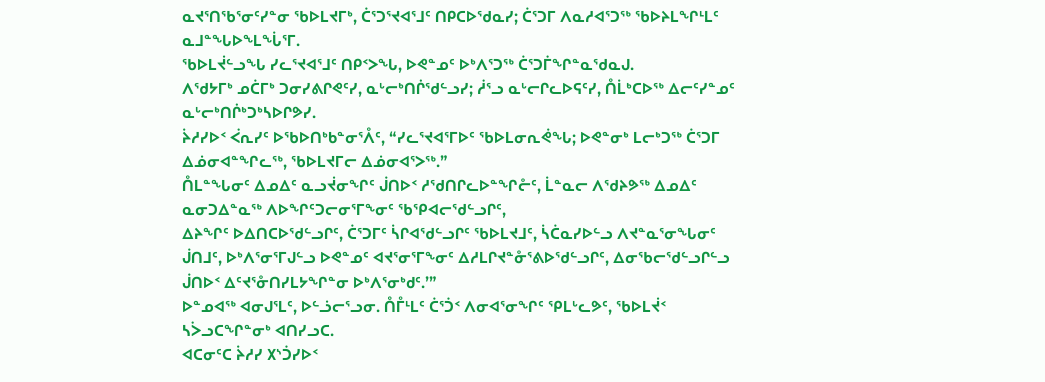ᓇᔪᕐᑎᖃᕐᓂᑦᓯᓐᓂ ᖃᐅᒪᔪᒥᒃ, ᑖᕐᑐᕐᔪᐊᕐᒧᑦ ᑎᑭᑕᐅᖁᓇᓯ; ᑖᕐᑐᒥ ᐱᓇᓱᐊᕐᑐᖅ ᖃᐅᔨᒪᖏᒻᒪᑦ ᓇᒧᓐᖓᐅᖕᒪᖔᕐᒥ.
ᖃᐅᒪᔫᓪᓗᖓ ᓯᓚᕐᔪᐊᕐᒧᑦ ᑎᑭᑉᐳᖓ, ᐅᕙᓐᓄᑦ ᐅᒃᐱᕐᑐᖅ ᑖᕐᑐᒦᖏᓐᓇᖁᓇᒍ.
ᐱᖁᔭᒥᒃ ᓄᑖᒥᒃ ᑐᓂᓯᕕᒋᕙᑦᓯ, ᓇᒡᓕᒃᑎᒌᖁᓪᓗᓯ; ᓲᕐᓗ ᓇᒡᓕᒋᓚᐅᕋᑦᓯ, ᑍᒫᒃᑕᐅᖅ ᐃᓕᑦᓯᓐᓄᑦ ᓇᒡᓕᒃᑎᒌᒃᑐᒃᓴᐅᒋᕗᓯ.
ᔩᓱᓯᐅᑉ ᐹᕆᓯᑦ ᐅᖃᐅᑎᒃᑲᓐᓂᕐᐰᑦ, “ᓯᓚᕐᔪᐊᕐᒥᐅᑦ ᖃᐅᒪᓂᕆᕚᖓ; ᐅᕙᓐᓂᒃ ᒪᓕᒃᑐᖅ ᑖᕐᑐᒥ ᐃᓅᓂᐊᓐᖏᓚᖅ, ᖃᐅᒪᔪᒥᓕ ᐃᓅᓂᐊᕐᐳᖅ.”
ᑍᒪᓐᖓᓂᑦ ᐃᓄᐃᑦ ᓇᓗᔫᓂᖏᑦ ᒎᑎᐅᑉ ᓱᖁᑎᒋᓚᐅᓐᖏᓔᑦ, ᒫᓐᓇᓕ ᐱᖁᔨᕗᖅ ᐃᓄᐃᑦ ᓇᓂᑐᐃᓐᓇᖅ ᐱᐅᖏᑦᑐᓕᓂᕐᒥᖕᓂᑦ ᖃᕿᐊᓕᖁᓪᓗᒋᑦ,
ᐃᔨᖏᑦ ᐅᐃᑎᑕᐅᖁᓪᓗᒋᑦ, ᑖᕐᑐᒥᑦ ᓵᒋᐊᖁᓪᓗᒋᑦ ᖃᐅᒪᔪᒧᑦ, ᓵᑖᓇᓯᐅᓪᓗ ᐱᔪᓐᓇᕐᓂᖓᓂᑦ ᒎᑎᒧᑦ, ᐅᒃᐱᕐᓂᕐᒥᒍᓪᓗ ᐅᕙᓐᓄᑦ ᐊᔪᕐᓂᕐᒥᖕᓂᑦ ᐃᓱᒪᒋᔪᓐᓁᕐᕕᐅᖁᓪᓗᒋᑦ, ᐃᓂᖃᓕᖁᓪᓗᒋᓪᓗ ᒎᑎᐅᑉ ᐃᑦᔪᕐᓁᑎᓯᒪᔭᖏᓐᓂ ᐅᒃᐱᕐᓂᒃᑯᑦ.’”
ᐅᓐᓄᐊᖅ ᐊᓂᒍᕐᒪᑦ, ᐅᓪᓘᓕᕐᓗᓂ. ᑍᒤᒻᒪᑦ ᑖᕐᑑᑉ ᐱᓂᐊᕐᓂᖏᑦ ᕿᒪᒡᓚᕗᑦ, ᖃᐅᒪᔫᑉ ᓴᐴᓗᑕᖏᓐᓂᒃ ᐊᑎᓯᓗᑕ.
ᐊᑕᓂᑦᑕ ᔩᓱᓯ ᙭ᔅᑑᓯᐅᑉ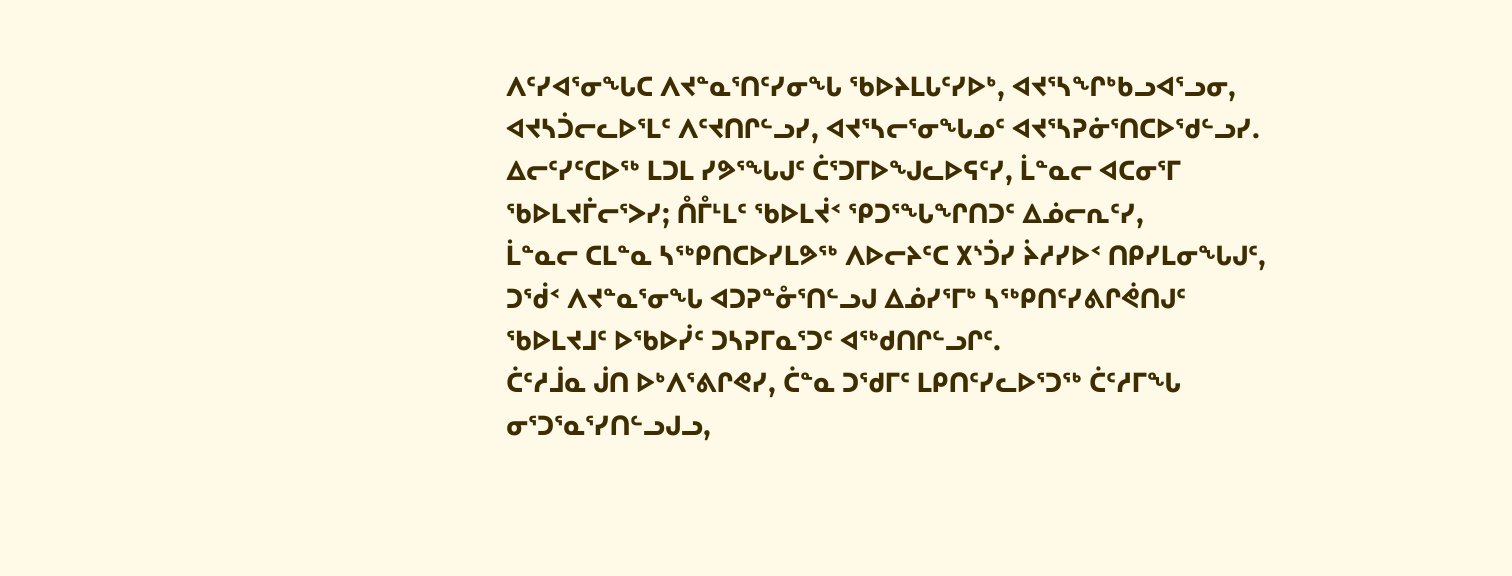ᐱᑦᓯᐊᕐᓂᖓᑕ ᐱᔪᓐᓇᕐᑎᑦᓯᓂᖓ ᖃᐅᔨᒪᒐᑦᓯᐅᒃ, ᐊᔪᕐᓴᖏᒃᑲᓗᐊᕐᓗᓂ, ᐊᔪᓴᑑᓕᓚᐅᕐᒪᑦ ᐱᑦᔪᑎᒋᓪᓗᓯ, ᐊᔪᕐᓴᓕᕐᓂᖓᓄᑦ ᐊᔪᕐᓴᕈᓃᕐᑎᑕᐅᖁᓪᓗᓯ.
ᐃᓕᑦᓯᑦᑕᐅᖅ ᒪᑐᒪ ᓯᕗᕐᖓᒍᑦ ᑖᕐᑐᒥᐅᖑᓚᐅᕋᑦᓯ, ᒫᓐᓇᓕ ᐊᑕᓂᕐᒥ ᖃᐅᒪᔪᒦᓕᕐᐳᓯ; ᑍᒤᒻᒪᑦ ᖃᐅᒪᔫᑉ ᕿᑐᕐᖓᖏᑎᑐᑦ ᐃᓅᓕᕆᑦᓯ,
ᒫᓐᓇᓕ ᑕᒪᓐᓇ ᓴᖅᑭᑎᑕᐅᓯᒪᕗᖅ ᐱᐅᓕᔨᑦᑕ ᙭ᔅᑑᓯ ᔩᓱᓯᐅᑉ ᑎᑭᓯᒪᓂᖓᒍᑦ, ᑐᖂᑉ ᐱᔪᓐᓇᕐᓂᖓ ᐊᑐᕈᓐᓁᕐᑎᓪᓗᒍ ᐃᓅᓯᕐᒥᒃ ᓴᖅᑭᑎᑦᓯᕕᒋᕚᑎᒍᑦ ᖃᐅᒪᔪᒧᑦ ᐅᖃᐅᓰᑦ ᑐᓴᕈᒥᓇᕐᑐᑦ ᐊᖅᑯᑎᒋᓪᓗᒋᑦ.
ᑖᑦᓱᒨᓇ ᒎᑎ ᐅᒃᐱᕐᕕᒋᕙᓯ, ᑖᓐᓇ ᑐᖁᒥᑦ ᒪᑭᑎᑦᓯᓚᐅᕐᑐᖅ ᑖᑦᓱᒥᖓ ᓂᕐᑐᕐᓇᕐᓯᑎᓪᓗᒍᓗ,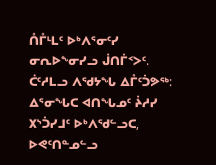ᑍᒤᒻᒪᑦ ᐅᒃᐱᕐᓂᑦᓯ ᓂᕆᐅᖕᓂᓯᓗ ᒎᑎᒦᑉᐳᑦ.
ᑖᑦᓱᒪᓗ ᐱᖁᔭᖓ ᐃᒤᑦᑑᕗᖅ: ᐃᕐᓂᖓᑕ ᐊᑎᖓᓄᑦ ᔩᓱᓯ ᙭ᔅᑑᓯᒧᑦ ᐅᒃᐱᖁᓪᓗᑕ, ᐅᕙᑦᑎᓐᓄᓪᓗ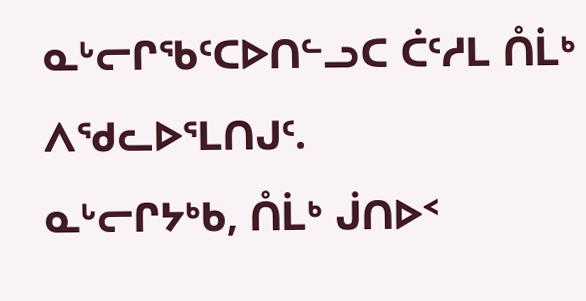ᓇᒡᓕᒋᖃᑦᑕᐅᑎᓪᓗᑕ ᑖᑦᓱᒪ ᑍᒫᒃ ᐱᖁᓚᐅᕐᒪᑎᒍᑦ.
ᓇᒡᓕᒋᔭᒃᑲ, ᑍᒫᒃ ᒎᑎᐅᑉ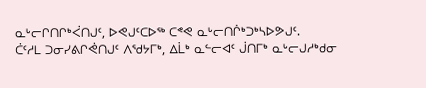ᓇᒡᓕᒋᑎᒋᒃᐹᑎᒍᑦ, ᐅᕙᒍᑦᑕᐅᖅ ᑕᕝᕙ ᓇᒡᓕᑎᒌᒃᑐᒃᓴᐅᕗᒍᑦ.
ᑖᑦᓱᒪ ᑐᓂᓯᕕᒋᕚᑎᒍᑦ ᐱᖁᔭᒥᒃ, ᐃᒫᒃ ᓇᓪᓕᐊᑦ ᒎᑎᒥᒃ ᓇᒡᓕᒍᓱᒃᑯᓂ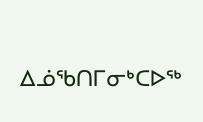ᐃᓅᖃᑎᒥᓂᒃᑕᐅᖅ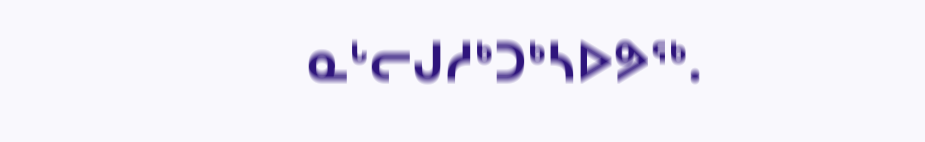ᓇᒡᓕᒍᓱᒃᑐᒃᓴᐅᕗᖅ.